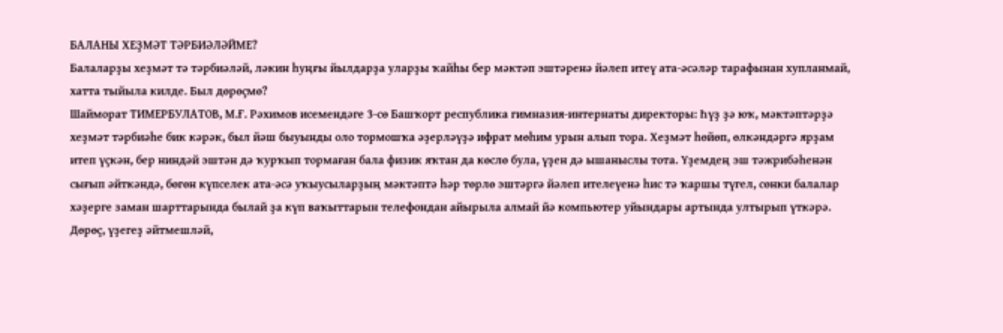БАЛАНЫ ХЕҘМӘТ ТӘРБИӘЛӘЙМЕ?
Балаларҙы хеҙмәт тә тәрбиәләй, ләкин һуңғы йылдарҙа уларҙы ҡайһы бер мәктәп эштәренә йәлеп итеү ата-әсәләр тарафынан хупланмай, хатта тыйыла килде. Был дөрөҫмө?
Шайморат ТИМЕРБУЛАТОВ, М.Ғ. Рәхимов исемендәге 3-сө Башҡорт республика гимназия-интернаты директоры: Һүҙ ҙә юҡ, мәктәптәрҙә хеҙмәт тәрбиәһе бик кәрәк, был йәш быуынды оло тормошҡа әҙерләүҙә ифрат мөһим урын алып тора. Хеҙмәт һөйөп, өлкәндәргә ярҙам итеп үҫкән, бер ниндәй эштән дә ҡурҡып тормаған бала физик яҡтан да көслө була, үҙен дә ышаныслы тота. Үҙемдең эш тәжрибәһенән сығып әйткәндә, бөгөн күпселек ата-әсә уҡыусыларҙың мәктәптә һәр төрлө эштәргә йәлеп ителеүенә һис тә ҡаршы түгел, сөнки балалар хәҙерге заман шарттарында былай ҙа күп ваҡыттарын телефондан айырыла алмай йә компьютер уйындары артында ултырып үткәрә. Дөрөҫ, үҙегеҙ әйтмешләй,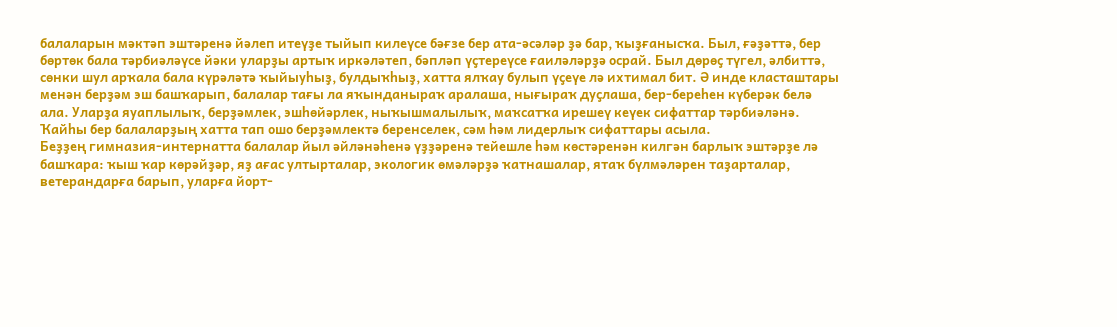балаларын мәктәп эштәренә йәлеп итеүҙе тыйып килеүсе бәғзе бер ата-әсәләр ҙә бар, ҡыҙғанысҡа. Был, ғәҙәттә, бер бөртөк бала тәрбиәләүсе йәки уларҙы артыҡ иркәләтеп, бәпләп үҫтереүсе ғаиләләрҙә осрай. Был дөрөҫ түгел, әлбиттә, сөнки шул арҡала бала күрәләтә ҡыйыуһыҙ, булдыҡһыҙ, хатта ялҡау булып үҫеүе лә ихтимал бит. Ә инде класташтары менән берҙәм эш башҡарып, балалар тағы ла яҡынданыраҡ аралаша, нығыраҡ дуҫлаша, бер-береһен күберәк белә ала. Уларҙа яуаплылыҡ, берҙәмлек, эшһөйәрлек, ныҡышмалылыҡ, маҡсатҡа ирешеү кеүек сифаттар тәрбиәләнә. Ҡайһы бер балаларҙың хатта тап ошо берҙәмлектә беренселек, сәм һәм лидерлыҡ сифаттары асыла.
Беҙҙең гимназия-интернатта балалар йыл әйләнәһенә үҙҙәренә тейешле һәм көстәренән килгән барлыҡ эштәрҙе лә башҡара: ҡыш ҡар көрәйҙәр, яҙ ағас ултырталар, экологик өмәләрҙә ҡатнашалар, ятаҡ бүлмәләрен таҙарталар, ветерандарға барып, уларға йорт-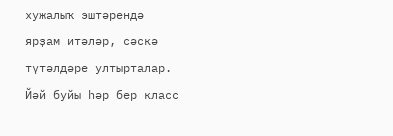хужалыҡ эштәрендә ярҙам итәләр, сәскә түтәлдәре ултырталар. Йәй буйы һәр бер класс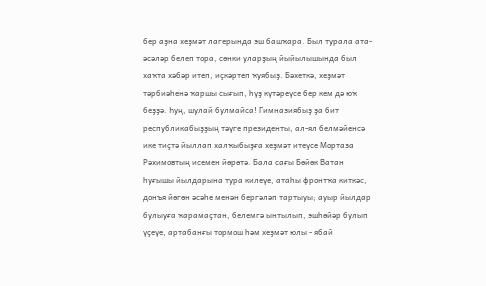бер аҙна хеҙмәт лагерында эш башҡара. Был турала ата-әсәләр белеп тора, сөнки уларҙың йыйылышында был хаҡта хәбәр итеп, иҫкәртеп ҡуябыҙ. Бәхеткә, хеҙмәт тәрбиәһенә ҡаршы сығып, һүҙ күтәреүсе бер кем дә юҡ беҙҙә. Һуң, шулай булмайса! Гимназиябыҙ ҙа бит республикабыҙҙың тәүге президенты, ал-ял белмәйенсә ике тиҫтә йыллап халҡыбыҙға хеҙмәт итеүсе Мортаза Рәхимовтың исемен йөрөтә. Бала сағы Бөйөк Ватан һуғышы йылдарына тура килеүе, атаһы фронтҡа киткәс, донъя йөгөн әсәһе менән бергәләп тартыуы; ауыр йылдар булыуға ҡарамаҫтан, белемгә ынтылып, эшһөйәр булып үҫеүе, артабанғы тормош һәм хеҙмәт юлы - ябай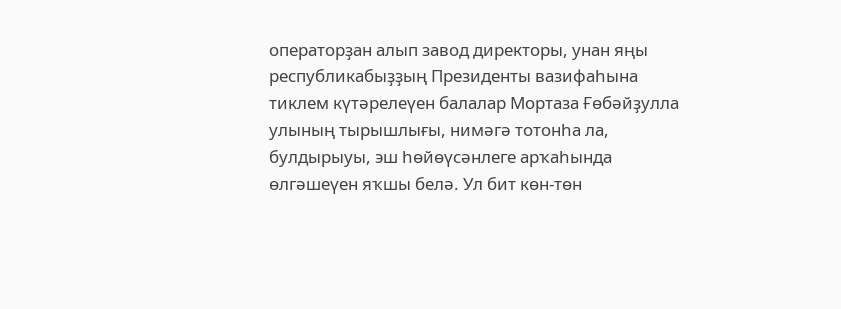операторҙан алып завод директоры, унан яңы республикабыҙҙың Президенты вазифаһына тиклем күтәрелеүен балалар Мортаза Ғөбәйҙулла улының тырышлығы, нимәгә тотонһа ла, булдырыуы, эш һөйөүсәнлеге арҡаһында өлгәшеүен яҡшы белә. Ул бит көн-төн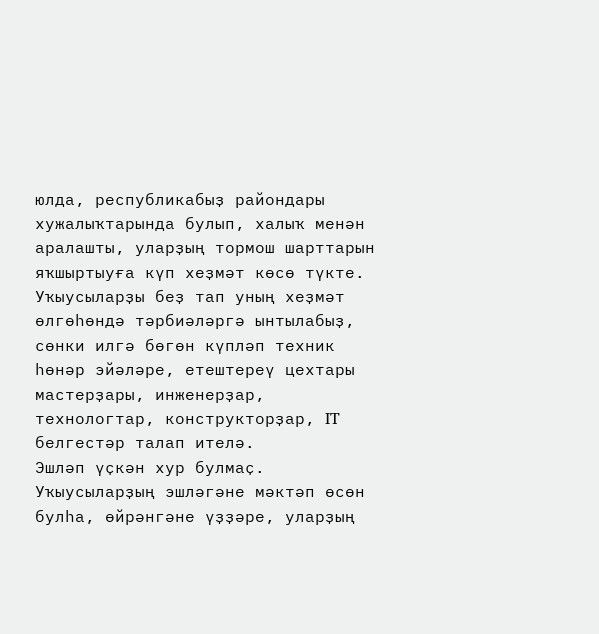юлда, республикабыҙ райондары хужалыҡтарында булып, халыҡ менән аралашты, уларҙың тормош шарттарын яҡшыртыуға күп хеҙмәт көсө түкте. Уҡыусыларҙы беҙ тап уның хеҙмәт өлгөһөндә тәрбиәләргә ынтылабыҙ, сөнки илгә бөгөн күпләп техник һөнәр эйәләре, етештереү цехтары мастерҙары, инженерҙар, технологтар, конструкторҙар, IT белгестәр талап ителә.
Эшләп үҫкән хур булмаҫ. Уҡыусыларҙың эшләгәне мәктәп өсөн булһа, өйрәнгәне үҙҙәре, уларҙың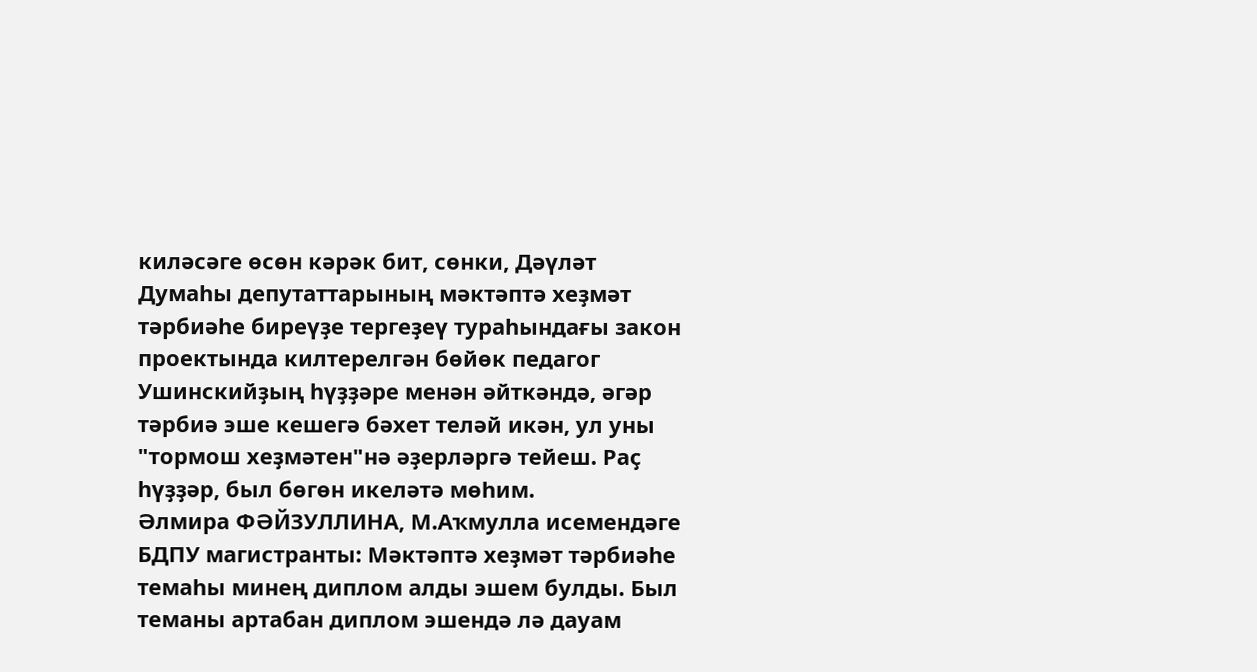киләсәге өсөн кәрәк бит, сөнки, Дәүләт Думаһы депутаттарының мәктәптә хеҙмәт тәрбиәһе биреүҙе тергеҙеү тураһындағы закон проектында килтерелгән бөйөк педагог Ушинскийҙың һүҙҙәре менән әйткәндә, әгәр тәрбиә эше кешегә бәхет теләй икән, ул уны "тормош хеҙмәтен"нә әҙерләргә тейеш. Раҫ һүҙҙәр, был бөгөн икеләтә мөһим.
Әлмира ФӘЙЗУЛЛИНА, М.Аҡмулла исемендәге БДПУ магистранты: Мәктәптә хеҙмәт тәрбиәһе темаһы минең диплом алды эшем булды. Был теманы артабан диплом эшендә лә дауам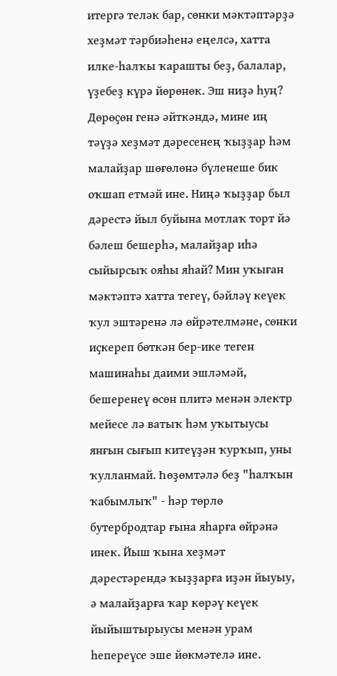итергә теләк бар, сөнки мәктәптәрҙә хеҙмәт тәрбиәһенә еңелсә, хатта илке-һалҡы ҡарашты беҙ, балалар, үҙебеҙ күрә йөрөнөк. Эш ниҙә һуң? Дөрөҫөн генә әйткәндә, мине иң тәүҙә хеҙмәт дәресенең ҡыҙҙар һәм малайҙар шөғөлөнә бүленеше бик оҡшап етмәй ине. Ниңә ҡыҙҙар был дәрестә йыл буйына мотлаҡ торт йә бәлеш бешерһә, малайҙар иһә сыйырсыҡ ояһы яһай? Мин уҡыған мәктәптә хатта тегеү, бәйләү кеүек ҡул эштәренә лә өйрәтелмәне, сөнки иҫкереп бөткән бер-ике теген машинаһы даими эшләмәй, бешеренеү өсөн плитә менән электр мейесе лә ватыҡ һәм уҡытыусы янғын сығып китеүҙән ҡурҡып, уны ҡулланмай. Һөҙөмтәлә беҙ "һалҡын ҡабымлыҡ" - һәр төрлө бутербродтар ғына яһарға өйрәнә инек. Йыш ҡына хеҙмәт дәрестәрендә ҡыҙҙарға иҙән йыуыу, ә малайҙарға ҡар көрәү кеүек йыйыштырыусы менән урам һепереүсе эше йөкмәтелә ине.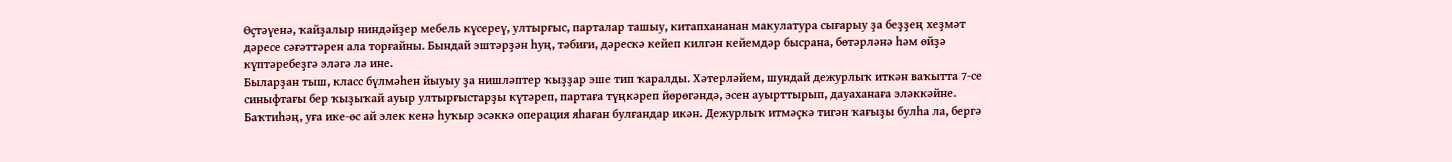Өҫтәүенә, ҡайҙалыр ниндәйҙер мебель күсереү, ултырғыс, парталар ташыу, китапхананан макулатура сығарыу ҙа беҙҙең хеҙмәт дәресе сәғәттәрен ала торғайны. Бындай эштәрҙән һуң, тәбиғи, дәрескә кейеп килгән кейемдәр бысрана, бөтәрләнә һәм өйҙә күптәребеҙгә эләгә лә ине.
Быларҙан тыш, класс бүлмәһен йыуыу ҙа нишләптер ҡыҙҙар эше тип ҡаралды. Хәтерләйем, шундай дежурлыҡ иткән ваҡытта 7-се синыфтағы бер ҡыҙыҡай ауыр ултырғыстарҙы күтәреп, партаға түңкәреп йөрөгәндә, эсен ауырттырып, дауаханаға эләккәйне. Баҡтиһәң, уға ике-өс ай элек кенә һуҡыр эсәккә операция яһаған булғандар икән. Дежурлыҡ итмәҫкә тигән ҡағыҙы булһа ла, бергә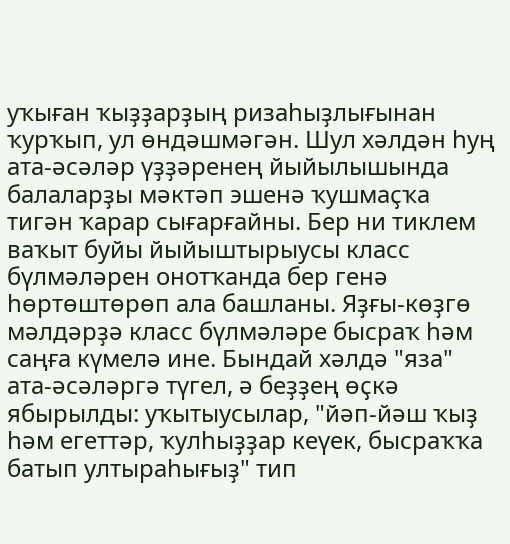уҡыған ҡыҙҙарҙың ризаһыҙлығынан ҡурҡып, ул өндәшмәгән. Шул хәлдән һуң ата-әсәләр үҙҙәренең йыйылышында балаларҙы мәктәп эшенә ҡушмаҫҡа тигән ҡарар сығарғайны. Бер ни тиклем ваҡыт буйы йыйыштырыусы класс бүлмәләрен онотҡанда бер генә һөртөштөрөп ала башланы. Яҙғы-көҙгө мәлдәрҙә класс бүлмәләре бысраҡ һәм саңға күмелә ине. Бындай хәлдә "яза" ата-әсәләргә түгел, ә беҙҙең өҫкә ябырылды: уҡытыусылар, "йәп-йәш ҡыҙ һәм егеттәр, ҡулһыҙҙар кеүек, бысраҡҡа батып ултыраһығыҙ" тип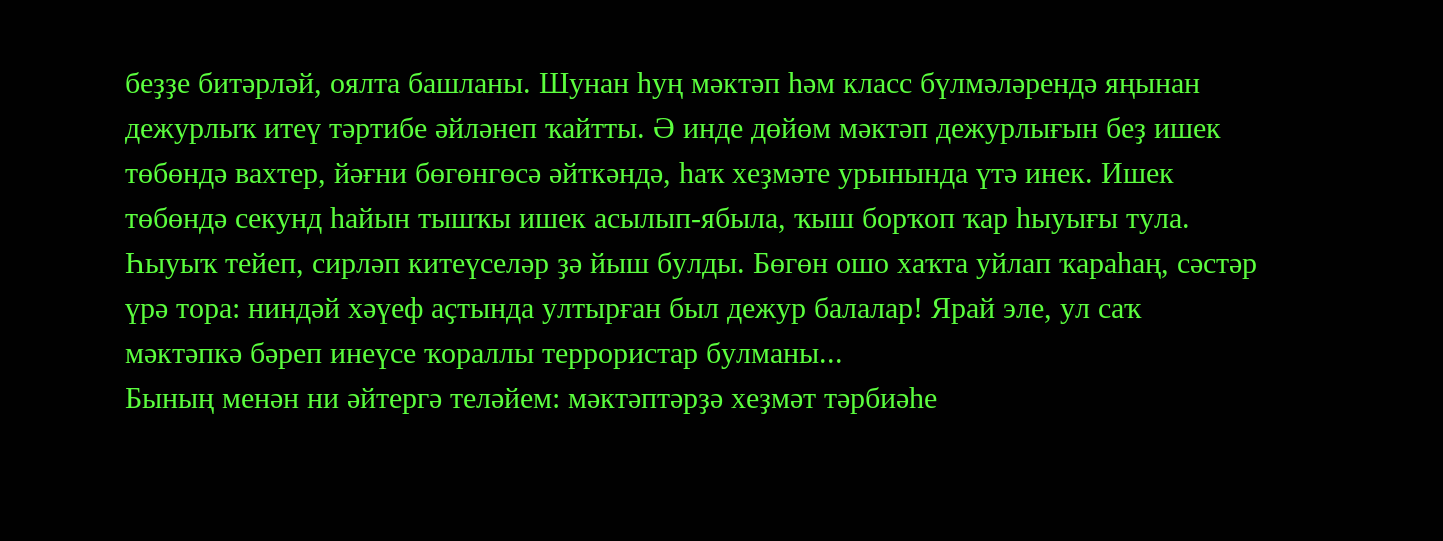беҙҙе битәрләй, оялта башланы. Шунан һуң мәктәп һәм класс бүлмәләрендә яңынан дежурлыҡ итеү тәртибе әйләнеп ҡайтты. Ә инде дөйөм мәктәп дежурлығын беҙ ишек төбөндә вахтер, йәғни бөгөнгөсә әйткәндә, һаҡ хеҙмәте урынында үтә инек. Ишек төбөндә секунд һайын тышҡы ишек асылып-ябыла, ҡыш борҡоп ҡар һыуығы тула. Һыуыҡ тейеп, сирләп китеүселәр ҙә йыш булды. Бөгөн ошо хаҡта уйлап ҡараһаң, сәстәр үрә тора: ниндәй хәүеф аҫтында ултырған был дежур балалар! Ярай эле, ул саҡ мәктәпкә бәреп инеүсе ҡораллы террористар булманы...
Бының менән ни әйтергә теләйем: мәктәптәрҙә хеҙмәт тәрбиәһе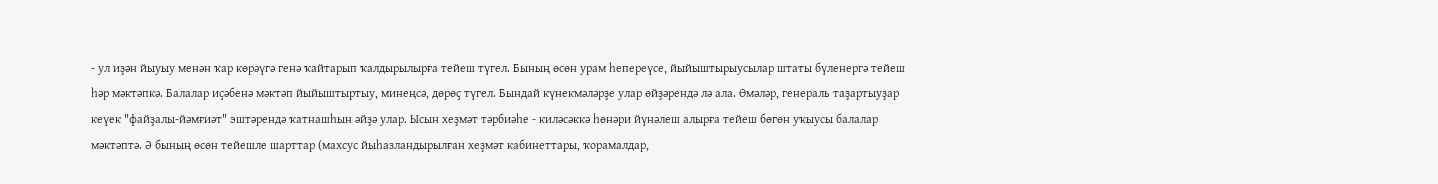- ул иҙән йыуыу менән ҡар көрәүгә генә ҡайтарып ҡалдырылырға тейеш түгел. Бының өсөн урам һепереүсе, йыйыштырыусылар штаты бүленергә тейеш һәр мәктәпкә. Балалар иҫәбенә мәктәп йыйыштыртыу, минеңсә, дөрөҫ түгел. Бындай күнекмәләрҙе улар өйҙәрендә лә ала. Өмәләр, генераль таҙартыуҙар кеүек "файҙалы-йәмғиәт" эштәрендә ҡатнашһын әйҙә улар. Ысын хеҙмәт тәрбиәһе - киләсәккә һөнәри йүнәлеш алырға тейеш бөгөн уҡыусы балалар мәктәптә. Ә бының өсөн тейешле шарттар (махсус йыһазландырылған хеҙмәт кабинеттары, ҡорамалдар,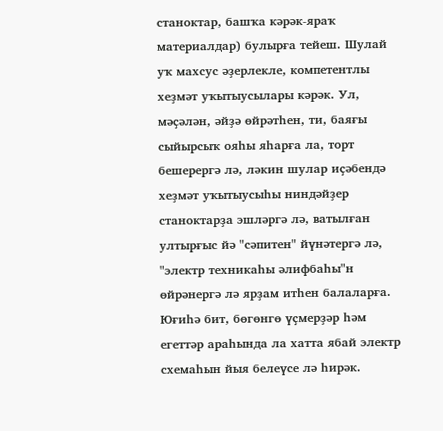станоктар, башҡа кәрәк-яраҡ материалдар) булырға тейеш. Шулай уҡ махсус әҙерлекле, компетентлы хеҙмәт уҡытыусылары кәрәк. Ул, мәҫәлән, әйҙә өйрәтһен, ти, баяғы сыйырсыҡ ояһы яһарға ла, торт бешерергә лә, ләкин шулар иҫәбендә хеҙмәт уҡытыусыһы ниндәйҙер станоктарҙа эшләргә лә, ватылған ултырғыс йә "сәпитен" йүнәтергә лә, "электр техникаһы әлифбаһы"н өйрәнергә лә ярҙам итһен балаларға. Юғиһә бит, бөгөнгө үҫмерҙәр һәм егеттәр араһында ла хатта ябай электр схемаһын йыя белеүсе лә һирәк.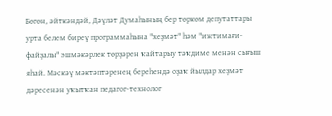Бөгөн, әйткәндәй, Дәүләт Думаһының бер төркөм депутаттары урта белем биреү программаһына "хеҙмәт" һәм "ижтимағи-файҙалы" эшмәкәрлек төрҙәрен ҡайтарыу тәҡдиме менән сығыш яһай. Мәскәү мәктәптәренең береһендә оҙаҡ йылдар хеҙмәт дәресенән уҡытҡан педагог-технолог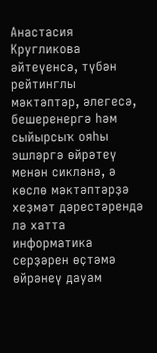Анастасия Кругликова әйтеүенсә, түбән рейтинглы мәктәптәр, әлегесә, бешеренергә һәм сыйырсыҡ ояһы эшләргә өйрәтеү менән сикләнә, ә көслө мәктәптәрҙә хеҙмәт дәрестәрендә лә хатта информатика серҙәрен өҫтәмә өйрәнеү дауам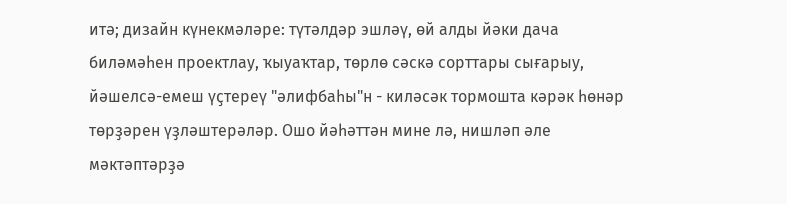итә; дизайн күнекмәләре: түтәлдәр эшләү, өй алды йәки дача биләмәһен проектлау, ҡыуаҡтар, төрлө сәскә сорттары сығарыу, йәшелсә-емеш үҫтереү "әлифбаһы"н - киләсәк тормошта кәрәк һөнәр төрҙәрен үҙләштерәләр. Ошо йәһәттән мине лә, нишләп әле мәктәптәрҙә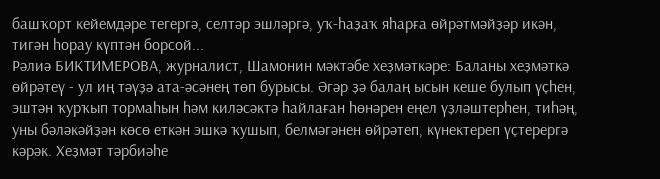башҡорт кейемдәре тегергә, селтәр эшләргә, уҡ-һаҙаҡ яһарға өйрәтмәйҙәр икән, тигән һорау күптән борсой...
Рәлиә БИКТИМЕРОВА, журналист, Шамонин мәктәбе хеҙмәткәре: Баланы хеҙмәткә өйрәтеү - ул иң тәүҙә ата-әсәнең төп бурысы. Әгәр ҙә балаң ысын кеше булып үҫһен, эштән ҡурҡып тормаһын һәм киләсәктә һайлаған һөнәрен еңел үҙләштерһен, тиһәң, уны бәләкәйҙән көсө еткән эшкә ҡушып, белмәгәнен өйрәтеп, күнектереп үҫтерергә кәрәк. Хеҙмәт тәрбиәһе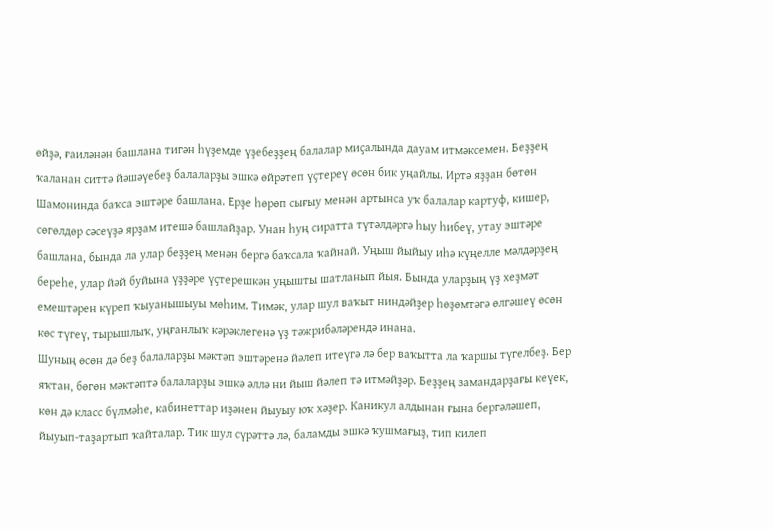өйҙә, ғаиләнән башлана тигән һүҙемде үҙебеҙҙең балалар миҫалында дауам итмәксемен. Беҙҙең ҡаланан ситтә йәшәүебеҙ балаларҙы эшкә өйрәтеп үҫтереү өсөн бик уңайлы. Иртә яҙҙан бөтөн Шамонинда баҡса эштәре башлана. Ерҙе һөрөп сығыу менән артынса уҡ балалар картуф, кишер, сөгөлдөр сәсеүҙә ярҙам итешә башлайҙар. Унан һуң сиратта түтәлдәргә һыу һибеү, утау эштәре башлана, бында ла улар беҙҙең менән бергә баҡсала ҡайнай. Уңыш йыйыу иһә күңелле мәлдәрҙең береһе, улар йәй буйына үҙҙәре үҫтерешкән уңышты шатланып йыя. Бында уларҙың үҙ хеҙмәт емештәрен күреп ҡыуанышыуы мөһим. Тимәк, улар шул ваҡыт ниндәйҙер һөҙөмтәгә өлгәшеү өсөн көс түгеү, тырышлыҡ, уңғанлыҡ кәрәклегенә үҙ тәжрибәләрендә инана.
Шуның өсөн дә беҙ балаларҙы мәктәп эштәренә йәлеп итеүгә лә бер ваҡытта ла ҡаршы түгелбеҙ. Бер яҡтан, бөгөн мәктәптә балаларҙы эшкә әллә ни йыш йәлеп тә итмәйҙәр. Беҙҙең замандарҙағы кеүек, көн дә класс бүлмәһе, кабинеттар иҙәнен йыуыу юҡ хәҙер. Каникул алдынан ғына бергәләшеп, йыуып-таҙартып ҡайталар. Тик шул сүрәттә лә, баламды эшкә ҡушмағыҙ, тип килеп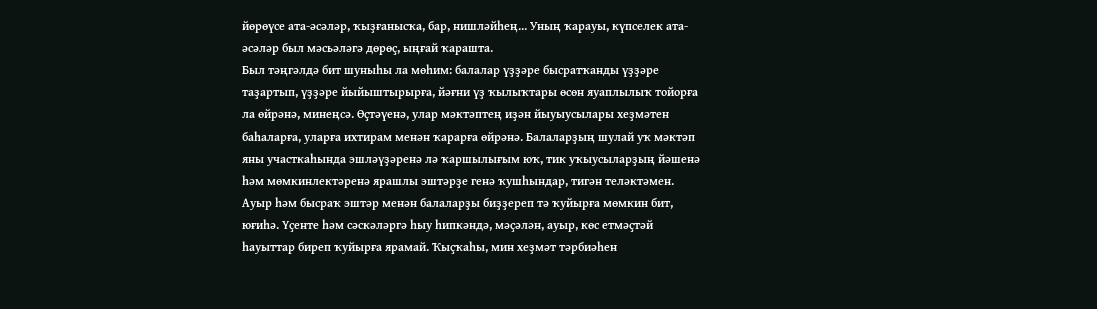йөрөүсе ата-әсәләр, ҡыҙғанысҡа, бар, нишләйһең... Уның ҡарауы, күпселек ата-әсәләр был мәсьәләгә дөрөҫ, ыңғай ҡарашта.
Был тәңгәлдә бит шуныһы ла мөһим: балалар үҙҙәре бысратҡанды үҙҙәре таҙартып, үҙҙәре йыйыштырырға, йәғни үҙ ҡылыҡтары өсөн яуаплылыҡ тойорға ла өйрәнә, минеңсә. Өҫтәүенә, улар мәктәптең иҙән йыуыусылары хеҙмәтен баһаларға, уларға ихтирам менән ҡарарға өйрәнә. Балаларҙың шулай уҡ мәктәп яны участкаһында эшләүҙәренә лә ҡаршылығым юҡ, тик уҡыусыларҙың йәшенә һәм мөмкинлектәренә ярашлы эштәрҙе генә ҡушһындар, тигән теләктәмен. Ауыр һәм бысраҡ эштәр менән балаларҙы биҙҙереп тә ҡуйырға мөмкин бит, юғиһә. Үҫенте һәм сәскәләргә һыу һипкәндә, мәҫәлән, ауыр, көс етмәҫтәй һауыттар биреп ҡуйырға ярамай. Ҡыҫҡаһы, мин хеҙмәт тәрбиәһен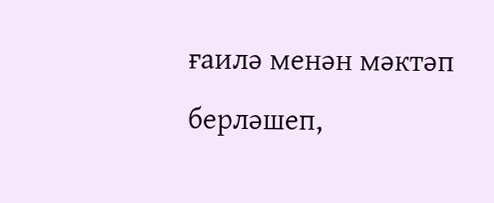ғаилә менән мәктәп берләшеп,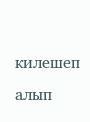килешеп алып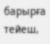барырға тейеш,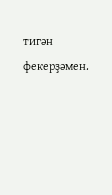тигән фекерҙәмен.